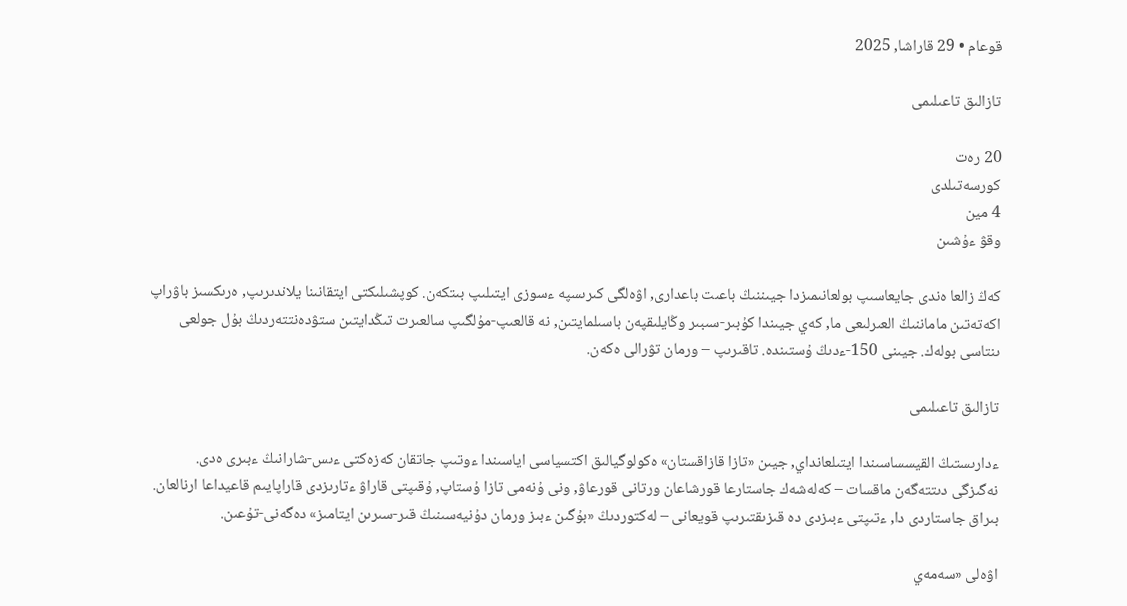قوعام • 29 قاراشا, 2025

تازالىق تاعىلىمى

20 رەت
كورسەتىلدى
4 مين
وقۋ ءۇشىن

كەڭ زالعا ەندى جايعاسىپ بولعانىمىزدا جيىننىڭ باعىت باعدارى, اۋەلگى كىرىسپە ءسوزى ايتىلىپ بىتكەن. كوپشىلىكتى ايتقانىنا يلاندىرىپ, ەرىكسىز باۋراپ اكەتەتىن ماماننىڭ العىرلىعى ما, كەي جيىندا كۇبىر-سىبىر وڭايلىقپەن باسىلمايتىن, نە قالعىپ-مۇلگىپ سالعىرت تىڭدايتىن ستۋدەنتتەردىڭ بۇل جولعى ىنتاسى بولەك. جيىنى 150-ءدىڭ ۇستىندە. تاقىرىپ – ورمان تۋرالى ەكەن.

تازالىق تاعىلىمى

ءدارىستىڭ القيسساسىندا ايتىلعانداي, جيىن «تازا قازاقستان» ەكولوگيالىق اكتسياسى اياسىندا ءوتىپ جاتقان كەزەكتى ءىس-شارانىڭ ءبىرى ەدى. نەگىزگى دىتتەگەن ماقسات – كەلەشەك جاستارعا قورشاعان ورتانى قورعاۋ, ونى ۇنەمى تازا ۇستاپ, ۇقىپتى قاراۋ ءتارىزدى قاراپايىم قاعيداعا ارنالعان. بىراق جاستاردى دا, ءتىپتى ءبىزدى دە قىزىقتىرىپ قويعانى – لەكتوردىڭ «بۇگىن ءبىز ورمان دۇنيەسىنىڭ قىر-سىرىن ايتامىز» دەگەنى-تۇعىن.

اۋەلى «سەمەي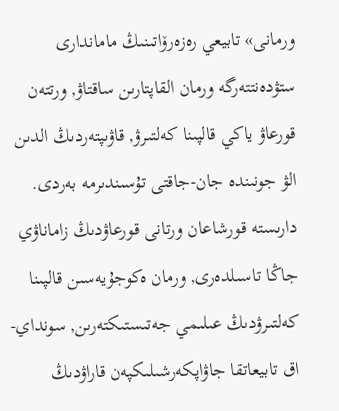ورمانى» تابيعي رەزەرۆاتىنىڭ ماماندارى ستۋدەنتتەرگە ورمان القاپتارىن ساقتاۋ, ورتتەن قورعاۋ ياكي قالپىنا كەلتىرۋ, قاۋىپتەردىڭ الدىن الۋ جونىندە جان-جاقتى تۇسىندىرمە بەردى. دارىستە قورشاعان ورتانى قورعاۋدىڭ زاماناۋي جاڭا تاسىلدەرى, ورمان ەكوجۇيەسىن قالپىنا كەلتىرۋدىڭ عىلىمي جەتىستىكتەرىن, سونداي-اق تابيعاتقا جاۋاپكەرشىلىكپەن قاراۋدىڭ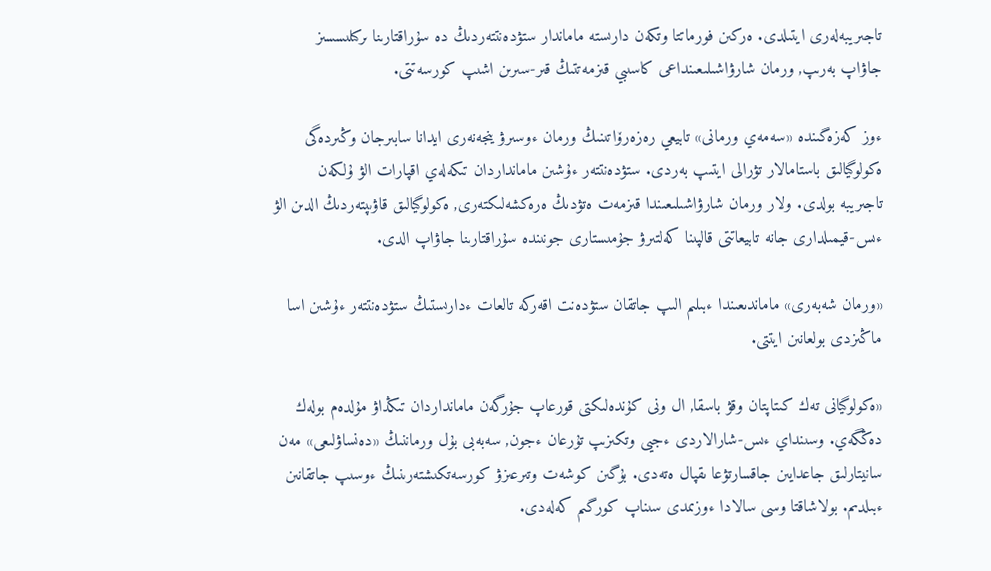تاجىريبەلەرى ايتىلدى. ەركىن فورماتتا وتكەن دارىستە ماماندار ستۋدەنتتەردىڭ دە سۇراقتارىنا ىركىلىسسىز جاۋاپ بەرىپ, ورمان شارۋاشىلىعىنداعى كاسىبي قىزمەتتىڭ قىر-سىرىن اشىپ كورسەتتى.

ءوز كەزەگىندە «سەمەي ورمانى» تابيعي رەزەرۆاتىنىڭ ورمان ءوسىرۋ ينجەنەرى ايدانا سابىرجان وڭىردەگى ەكولوگيالىق باستامالار تۋرالى ايتىپ بەردى. ستۋدەنتتەر ءۇشىن مامانداردان تىكەلەي اقپارات الۋ ۇلكەن تاجىريبە بولدى. ولار ورمان شارۋاشىلىعىندا قىزمەت ەتۋدىڭ ەرەكشەلىكتەرى, ەكولوگيالىق قاۋىپتەردىڭ الدىن الۋ ءىس-قيمىلدارى جانە تابيعاتتى قالپىنا كەلتىرۋ جۇمىستارى جونىندە سۇراقتارىنا جاۋاپ الدى.

«ورمان شەبەرى» ماماندىعىندا ءبىلىم الىپ جاتقان ستۋدەنت اقەركە تالعات ءدارىستىڭ ستۋدەنتتەر ءۇشىن اسا ماڭىزدى بولعانىن ايتتى.

«ەكولوگيانى تەك كىتاپتان وقۋ باسقا, ال ونى كۇندەلىكتى قورعاپ جۇرگەن مامانداردان تىڭداۋ مۇلدەم بولەك دەڭگەي. وسىنداي ءىس-شارالاردى ءجيى وتكىزىپ تۇرعان ءجون, سەبەبى بۇل ورماننىڭ «دەنساۋلىعى» مەن سانيتارلىق جاعدايىن جاقسارتۋعا ىقپال ەتەدى. بۇگىن كوشەت وتىرعىزۋ كورسەتكىشتەرىنىڭ ءوسىپ جاتقانىن ءبىلدىم. بولاشاقتا وسى سالادا ءوزىمدى سىناپ كورگىم كەلەدى.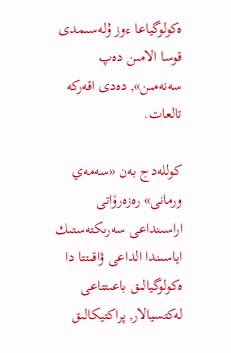ەكولوگياعا ءوز ۇلەسىمدى قوسا الامىن دەپ سەنەمىن», دەدى اقەركە تالعات.

كوللەدج بەن «سەمەي ورمانى» رەزەرۆاتى اراسىنداعى سەرىكتەستىك اياسىندا الداعى ۋاقىتتا دا ەكولوگيالىق باعىتتاعى لەكتسيالار, پراكتيكالىق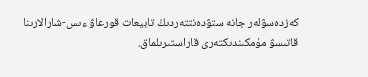كەزدەسۋلەر جانە ستۋدەنتتەردىڭ تابيعات قورعاۋ ءىس-شارالارىنا قاتىسۋ مۇمكىندىكتەرى قاراستىرىلماق.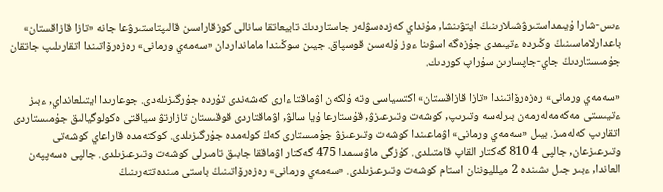ءىس-شارا ۇيىمداستىرۋشىلارىنىڭ ايتۋىنشا, مۇنداي كەزدەسۋلەر جاستاردىڭ تابيعاتقا سانالى كوزقاراسىن قالىپتاستىرۋعا جانە «تازا قازاقستان» باعدارلاماسىنىڭ وڭىردە ءتيىمدى جۇزەگە اسۋىنا ءوز ۇلەسىن قوسپاق. جيىن سوڭىندا مامانداردان «سەمەي ورمانى» رەزەرۆاتىندا اتقارىلىپ جاتقان جۇمىستاردىڭ جاي-جاپسارىن سۇراپ كوردىك.

«سەمەي ورمانى» رەزەرۆاتىندا «تازا قازاقستان» اكتسياسى وتە ۇلكەن اۋماقتا ءارى كەشەندى تۇردە جۇرگىزىلەدى. جوعارىدا ايتىلعانداي, ءبىز ءتيىستى مەكەمەلەرمەن بىرلەسە وتىرىپ, كوشەت وتىرعىزۋ, قۇستارعا ۇيا سالۋ, اۋماقتاردى قوقىستان تازارتۋ سياقتى ەكولوگيالىق جۇمىستاردى اتقارىپ كەلەمىز. بيىل «سەمەي ورمانى» اۋماعىندا كوشەت وتىرعىزۋ جۇمىستارى كەڭ كولەمدە جۇرگىزىلدى. كوكتەمدە قاراعاي كوشەتى وتىرعىزعان, جالپى 4 810 گەكتار القاپ قامتىلدى. كۇزگى ماۋسىمدا 475 گەكتار اۋماققا جابىق تامىرلى كوشەت وتىرعىزىلدى. جالپى ەسەپپەن العاندا, ءبىر جىل ىشىندە 2 ميلليوننان استام كوشەت وتىرعىزىلدى. «سەمەي ورمانى» رەزەرۆاتىنىڭ باستى مىندەتتەرىنىڭ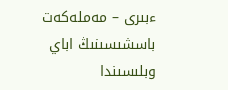ءبىرى – مەملەكەت باسشىسىنىڭ اباي وبلىسىندا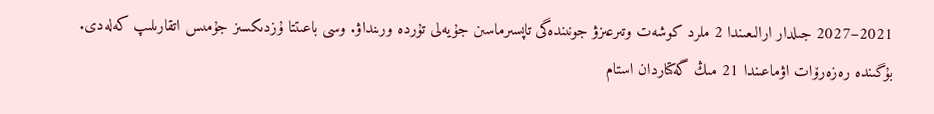2021–2027 جىلدار ارالىعىندا 2 ملرد كوشەت وتىرعىزۋ جونىندەگى تاپسىرماسىن جۇيەلى تۇردە ورىنداۋ. وسى باعىتتا ۇزدىكسىز جۇمىس اتقارىلىپ كەلەدى. بۇگىندە رەزەرۆات اۋماعىندا 21 مىڭ گەكتاردان استام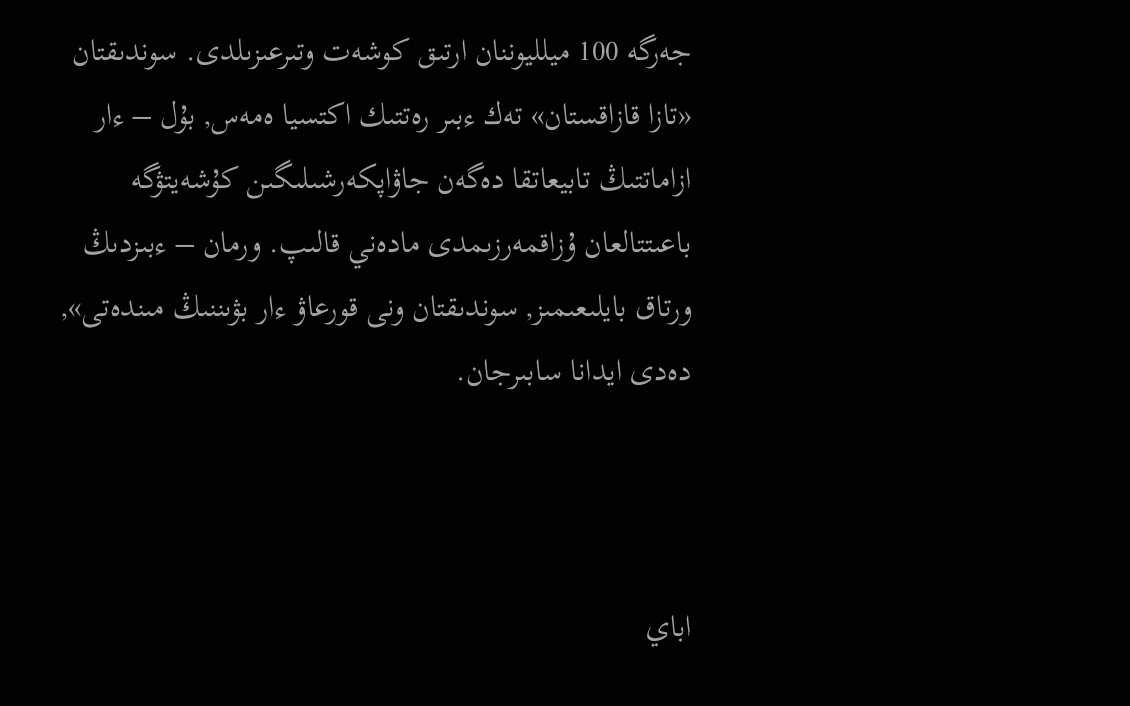جەرگە 100 ميلليوننان ارتىق كوشەت وتىرعىزىلدى. سوندىقتان «تازا قازاقستان» تەك ءبىر رەتتىك اكتسيا ەمەس, بۇل – ءار ازاماتتىڭ تابيعاتقا دەگەن جاۋاپكەرشىلىگىن كۇشەيتۋگە باعىتتالعان ۇزاقمەرزىمدى مادەني قالىپ. ورمان – ءبىزدىڭ ورتاق بايلىعىمىز, سوندىقتان ونى قورعاۋ ءار بۋىننىڭ مىندەتى», دەدى ايدانا سابىرجان.



اباي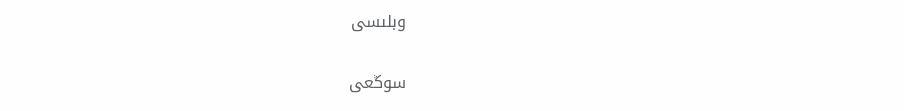وبلىسى

سوڭعى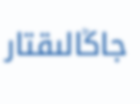جاڭالىقتار